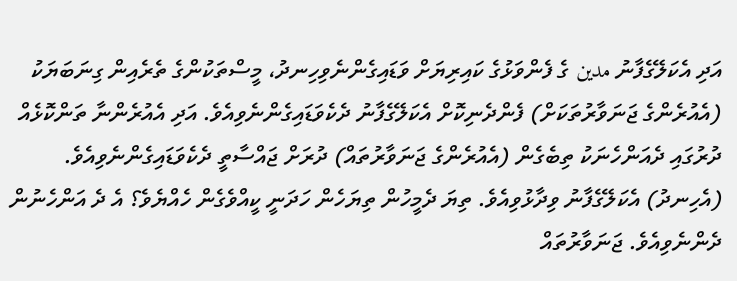އަދި އެކަލޭގެފާނު مدين ގެ ފެންވަޅުގެ ކައިރިޔަށް ވަޑައިގެންނެވިހިނދު، މީސްތަކުންގެ ތެރެއިން ގިނަބަޔަކު (އެއުރެންގެ ޖަނަވާރުތަކަށް) ފެންދެނިކޮށް އެކަލޭގެފާނު ދެކެވަޑައިގެންނެވިއެވެ. އަދި އެއުރެންނާ ތަންކޮޅެއް ދުރުގައި ދެއަންހެނަކު ތިބެގެން (އެއުރެންގެ ޖަނަވާރުތައް) ދުރަށް ޖައްސާތީ ދެކެވަޑައިގެންނެވިއެވެ. (އެހިނދު) އެކަލޭގެފާނު ވިދާޅުވިއެވެ. ތިޔަ ދެމީހުން ތިޔަހެން ހަދަނީ ކީއްވެގެން ހެއްޔެވެ؟ އެ ދެ އަންހެނުން ދެންނެވިއެވެ. ޖަނަވާރުތައް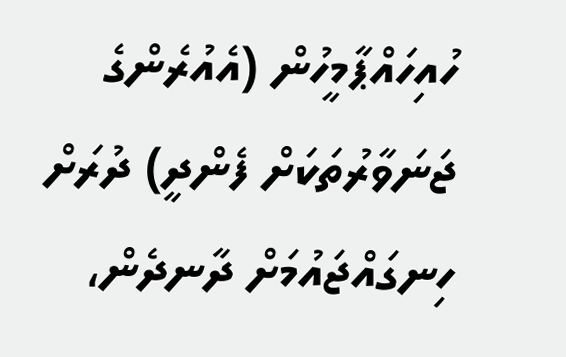ހުއިހައްޕާމީހުން (އެއުރެންގެ ޖަނަވާރުތަކަށް ފެންދީ) ދުރަށް ހިނގައްޖައުމަށް ދާނދެން،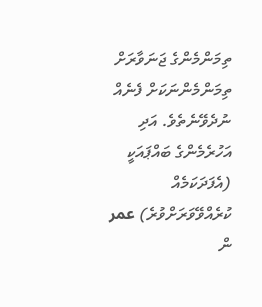ތިމަންމެންގެ ޖަނަވާރަށް ތިމަންމެންނަކަށް ފެނެއް ނުދެވޭނެތެވެ. އަދި އަހުރެމެންގެ ބައްޕައަކީ (އެފަދަކަމެއް ކުރެއްވޭވަރަށްވުރެ) عمر ން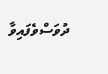ދުވަސްވެފައިވާ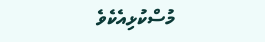މުސްކުޅިއެކެވެ